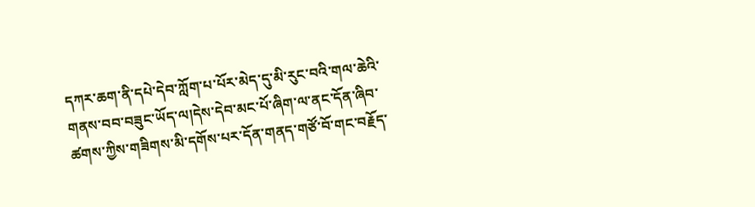དཀར་ཆག་ནི་དཔེ་དེབ་ཀློག་པ་པོར་མེད་དུ་མི་རུང་བའི་གལ་ཆེའི་གནས་བབ་བཟུང་ཡོད་ལ།དེས་དེབ་མང་པོ་ཞིག་ལ་ནང་དོན་ཞིབ་ཚགས་ཀྱིས་གཟིགས་མི་དགོས་པར་དོན་གནད་གཙོ་བོ་གང་བརྗོད་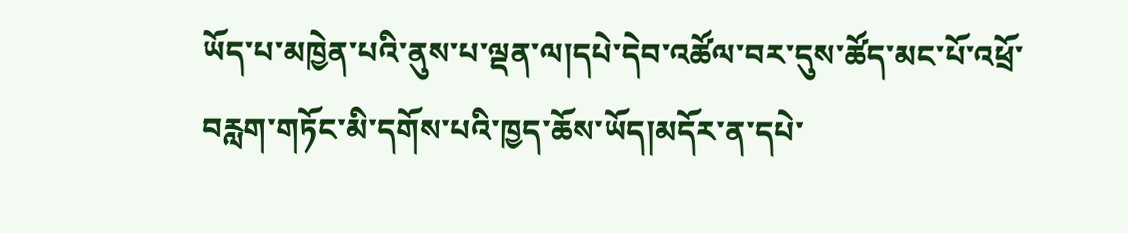ཡོད་པ་མཁྱེན་པའི་ནུས་པ་ལྡན་ལ།དཔེ་དེབ་འཚོལ་བར་དུས་ཚོད་མང་པོ་འཕྲོ་བརླག་གཏོང་མི་དགོས་པའི་ཁྱད་ཆོས་ཡོད།མདོར་ན་དཔེ་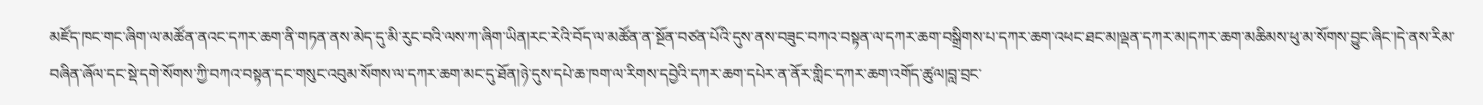མཛོད་ཁང་གང་ཞིག་ལ་མཚོན་ནའང་དཀར་ཆག་ནི་གཏན་ནས་མེད་དུ་མི་རུང་བའི་ལས་ཀ་ཞིག་ཡིན།རང་རེའི་བོད་ལ་མཚོན་ན་སྔོན་བཙན་པོའི་དུས་ནས་བཟུང་བཀའ་བསྟན་ལ་དཀར་ཆག་བསྒྲིགས་པ་དཀར་ཆག་འཕང་ཐང་མ།ལྡན་དཀར་མ།དཀར་ཆག་མཆིམས་ཕུ་མ་སོགས་བྱུང་ཞིང་།དེ་ནས་རིམ་བཞིན་ཞོལ་དང་སྡེ་དགེ་སོགས་ཀྱི་བཀའ་བསྟན་དང་གསུང་འབུམ་སོགས་ལ་དཀར་ཆག་མང་དུ་ཐོན།ཉེ་དུས་དཔེ་ཆ་ཁག་ལ་རིགས་དབྱེའི་དཀར་ཆག་དཔེར་ན་ནོར་གླིང་དཀར་ཆག་འགོད་ཚུལ།བླ་བྲང་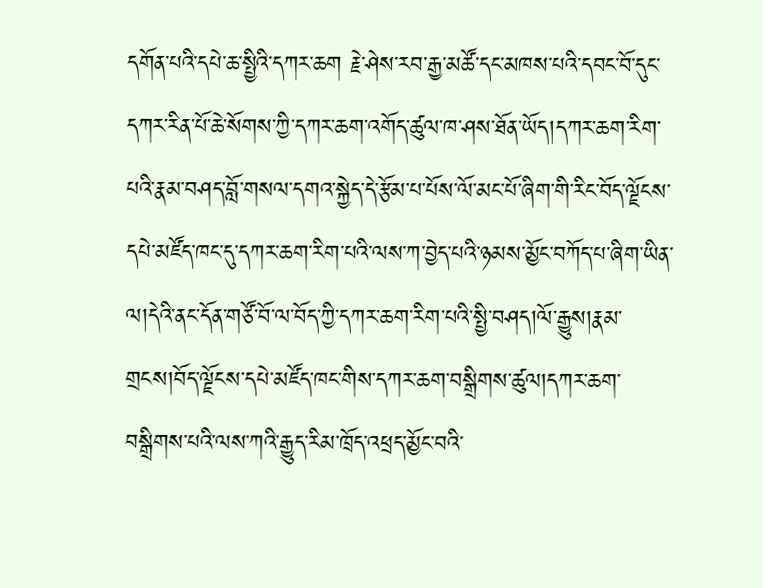དགོན་པའི་དཔེ་ཆ་སྤྱིའི་དཀར་ཆག རྗེ་ཤེས་རབ་རྒྱ་མཚོ་དང་མཁས་པའི་དབང་བོ་དུང་དཀར་རིན་པོ་ཆེ་སོགས་ཀྱི་དཀར་ཆག་འགོད་ཚུལ་ཁ་ཤས་ཐོན་ཡོད།དཀར་ཆག་རིག་པའི་རྣམ་བཤད་བློ་གསལ་དགའ་སྐྱེད་དེ་རྩོམ་པ་པོས་ལོ་མང་པོ་ཞིག་གི་རིང་བོད་ལྗོངས་དཔེ་མཛོད་ཁང་དུ་དཀར་ཆག་རིག་པའི་ལས་ཀ་བྱེད་པའི་ཉམས་མྱོང་བཀོད་པ་ཞིག་ཡིན་ལ།དེའི་ནང་དོན་གཙོ་བོ་ལ་བོད་ཀྱི་དཀར་ཆག་རིག་པའི་སྤྱི་བཤད།ལོ་རྒྱུས།རྣམ་གྲངས།བོད་ལྗོངས་དཔེ་མཛོད་ཁང་གིས་དཀར་ཆག་བསྒྲིགས་ཚུལ།དཀར་ཆག་བསྒྲིགས་པའི་ལས་ཀའི་རྒྱུད་རིམ་ཁྲོད་འཕྲད་མྱོང་བའི་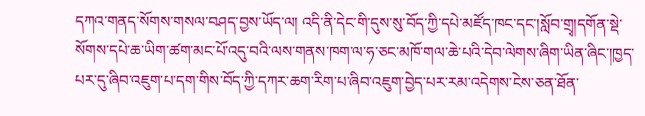དཀའ་གནད་སོགས་གསལ་བཤད་བྱས་ཡོད་ལ། འདི་ནི་དེང་གི་དུས་སུ་བོད་ཀྱི་དཔེ་མཛོད་ཁང་དང་།སློབ་གྲྭ།དགོན་སྡེ་སོགས་དཔེ་ཆ་ཡིག་ཚག་མང་པོ་འདུ་བའི་ལས་གནས་ཁག་ལ་ཧ་ཅང་མཁོ་གལ་ཆེ་པའི་དེབ་ལེགས་ཞིག་ཡིན་ཞིང་།ཁྱད་པར་དུ་ཞིབ་འཇུག་པ་དག་གིས་བོད་ཀྱི་དཀར་ཆག་རིག་པ་ཞིབ་འཇུག་བྱེད་པར་རམ་འདེགས་ངེས་ཅན་ཐོན་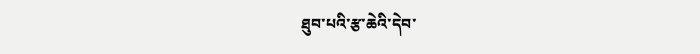ཐུབ་པའི་རྩ་ཆེའི་དེབ་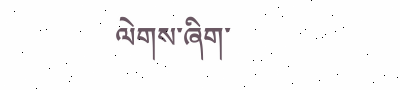ལེགས་ཞིག་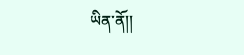ཡིན་ནོ།།